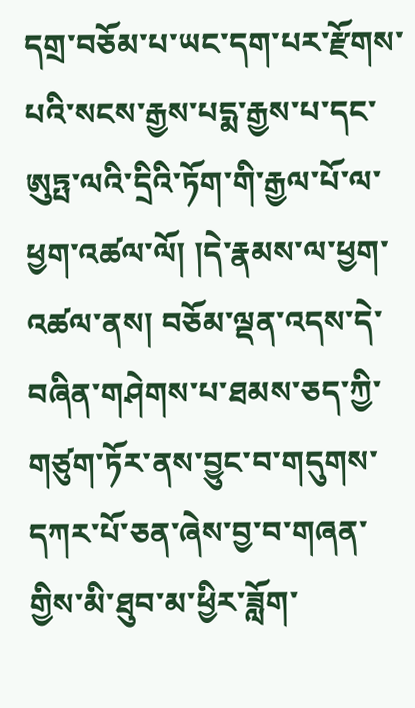དགྲ་བཅོམ་པ་ཡང་དག་པར་རྫོགས་པའི་སངས་རྒྱས་པདྨ་རྒྱས་པ་དང་ཨུཏྤ་ལའི་དྲིའི་ཏོག་གི་རྒྱལ་པོ་ལ་ཕྱག་འཚལ་ལོ། །དེ་རྣམས་ལ་ཕྱག་འཚལ་ནས། བཅོམ་ལྡན་འདས་དེ་བཞིན་གཤེགས་པ་ཐམས་ཅད་ཀྱི་གཙུག་ཏོར་ནས་བྱུང་བ་གདུགས་དཀར་པོ་ཅན་ཞེས་བྱ་བ་གཞན་གྱིས་མི་ཐུབ་མ་ཕྱིར་ཟློག་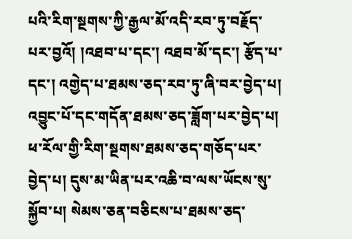པའི་རིག་སྔགས་ཀྱི་རྒྱལ་མོ་འདི་རབ་ཏུ་བརྗོད་པར་བྱའོ། །འཐབ་པ་དང་། འཐབ་མོ་དང་། རྩོད་པ་དང་། འགྱེད་པ་ཐམས་ཅད་རབ་ཏུ་ཞི་བར་བྱེད་པ། འབྱུང་པོ་དང་གདོན་ཐམས་ཅད་ཟློག་པར་བྱེད་པ། ཕ་རོལ་གྱི་རིག་སྔགས་ཐམས་ཅད་གཅོད་པར་བྱེད་པ། དུས་མ་ཡིན་པར་འཆི་བ་ལས་ཡོངས་སུ་སྐྱོབ་པ། སེམས་ཅན་བཅིངས་པ་ཐམས་ཅད་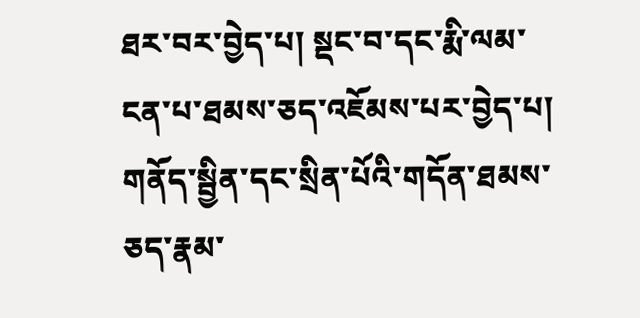ཐར་བར་བྱེད་པ། སྡང་བ་དང་རྨི་ལམ་ངན་པ་ཐམས་ཅད་འཇོམས་པར་བྱེད་པ། གནོད་སྦྱིན་དང་སྲིན་པོའི་གདོན་ཐམས་ཅད་རྣམ་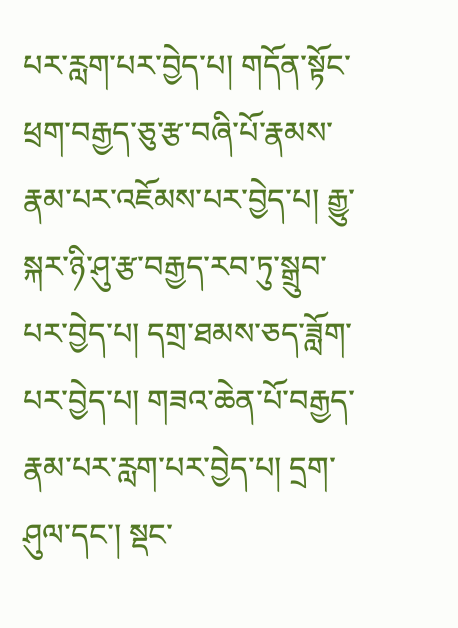པར་རླག་པར་བྱེད་པ། གདོན་སྟོང་ཕྲག་བརྒྱད་ཅུ་རྩ་བཞི་པོ་རྣམས་རྣམ་པར་འཇོམས་པར་བྱེད་པ། རྒྱུ་སྐར་ཉི་ཤུ་རྩ་བརྒྱད་རབ་ཏུ་སྒྲུབ་པར་བྱེད་པ། དགྲ་ཐམས་ཅད་ཟློག་པར་བྱེད་པ། གཟའ་ཆེན་པོ་བརྒྱད་རྣམ་པར་རླག་པར་བྱེད་པ། དྲག་ཤུལ་དང་། སྡང་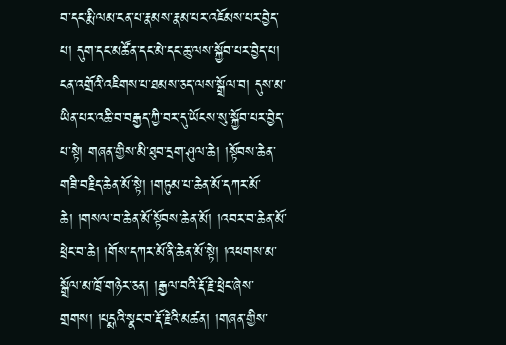བ་དང་རྨི་ལམ་ངན་པ་རྣམས་རྣམ་པར་འཇོམས་པར་བྱེད་པ། དུག་དང་མཚོན་དང་མེ་དང་ཆུ་ལས་སྐྱོབ་པར་བྱེད་པ། ངན་འགྲོའི་འཇིགས་པ་ཐམས་ཅད་ལས་སྒྲོལ་བ། དུས་མ་ཡིན་པར་འཆི་བ་བརྒྱད་ཀྱི་བར་དུ་ཡོངས་སུ་སྐྱོབ་པར་བྱེད་པ་སྟེ། གཞན་གྱིས་མི་ཐུབ་དྲག་ཤུལ་ཆེ། །སྟོབས་ཆེན་གཟི་བརྗིད་ཆེན་མོ་སྟེ། །གཏུམ་པ་ཆེན་མོ་དཀར་མོ་ཆེ། །གསལ་བ་ཆེན་མོ་སྟོབས་ཆེན་མོ། །འབར་བ་ཆེན་མོ་ཕྲེང་བ་ཆེ། །གོས་དཀར་མོ་ནི་ཆེན་མོ་སྟེ། །འཕགས་མ་སྒྲོལ་མ་ཁྲོ་གཉེར་ཅན། །རྒྱལ་བའི་རྡོ་རྗེ་ཕྲེང་ཞེས་གྲགས། །པདྨའི་སྣང་བ་རྡོ་རྗེའི་མཚན། །གཞན་གྱིས་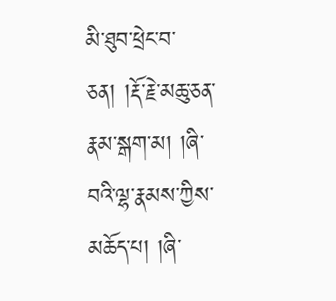མི་ཐུབ་ཕྲེང་བ་ཅན། །རྡོ་རྗེ་མཆུ་ཅན་རྣམ་སྒག་མ། །ཞི་བའི་ལྷ་རྣམས་ཀྱིས་མཆོད་པ། །ཞི་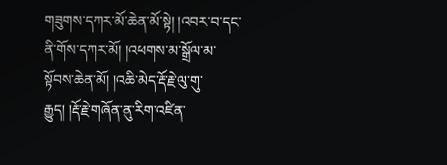གཟུགས་དཀར་མོ་ཆེན་མོ་སྟེ། །འབར་བ་དང་ནི་གོས་དཀར་མོ། །འཕགས་མ་སྒྲོལ་མ་སྟོབས་ཆེན་མོ། །འཆི་མེད་རྡོ་རྗེ་ལུ་གུ་རྒྱུད། །རྡོ་རྗེ་གཞོན་ནུ་རིག་འཛིན་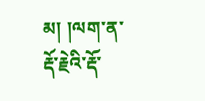མ། །ལག་ན་རྡོ་རྗེའི་རྡོ་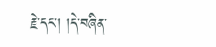རྗེ་དང་། །དེ་བཞིན་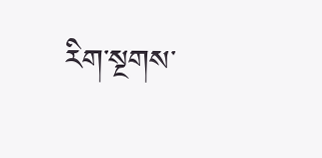རིག་སྔགས་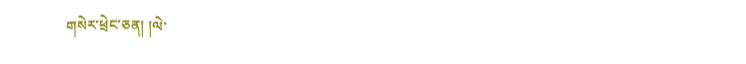གསེར་ཕྲེང་ཅན། །ལེ་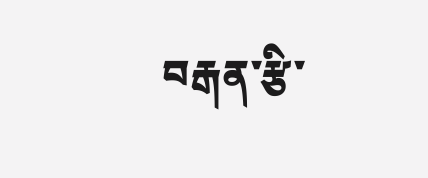བརྒན་རྩི་